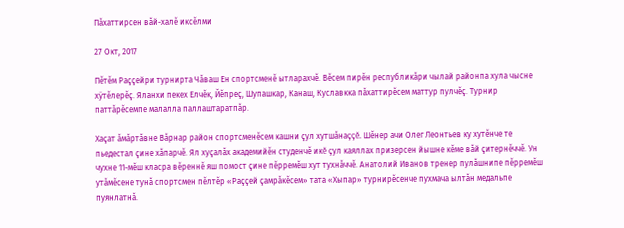Пăхаттирсен вăй-халĕ иксĕлми

27 Окт, 2017

Пĕтĕм Раççейри турнирта Чăваш Ен спортсменĕ ытларахчĕ. Вĕсем пирĕн республикăри чылай районпа хула чысне хÿтĕлерĕç. Яланхи пекех Елчĕк, Йĕпреç, Шупашкар, Канаш, Куславкка пăхаттирĕсем маттур пулчĕç. Турнир паттăрĕсемпе малалла паллаштаратпăр.

Хаçат ăмăртăвне Вăрнар район спортсменĕсем кашни çул хутшăнаççĕ. Шĕнер ачи Олег Леонтьев ку хутĕнче те пьедестал çине хăпарчĕ. Ял хуçалăх академийĕн студенчĕ икĕ çул каяллах призерсен йышне кĕме вăй çитернĕччĕ. Ун чухне 11-мĕш класра вĕреннĕ яш помост çине пĕрремĕш хут тухнăччĕ. Анатолий Иванов тренер пулăшнипе пĕрремĕш утăмĕсене тунă спортсмен пĕлтĕр «Раççей çамрăкĕсем» тата «Хыпар» турнирĕсенче пухмача ылтăн медальпе пуянлатнă.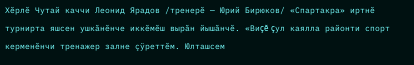Хĕрлĕ Чутай каччи Леонид Ярадов /тренерĕ — Юрий Бирюков/ «Спартакра» иртнĕ турнирта яшсен ушкăнĕнче иккĕмĕш вырăн йышăнчĕ. «Виçĕ çул каялла районти спорт керменĕнчи тренажер залне çÿреттĕм. Юлташсем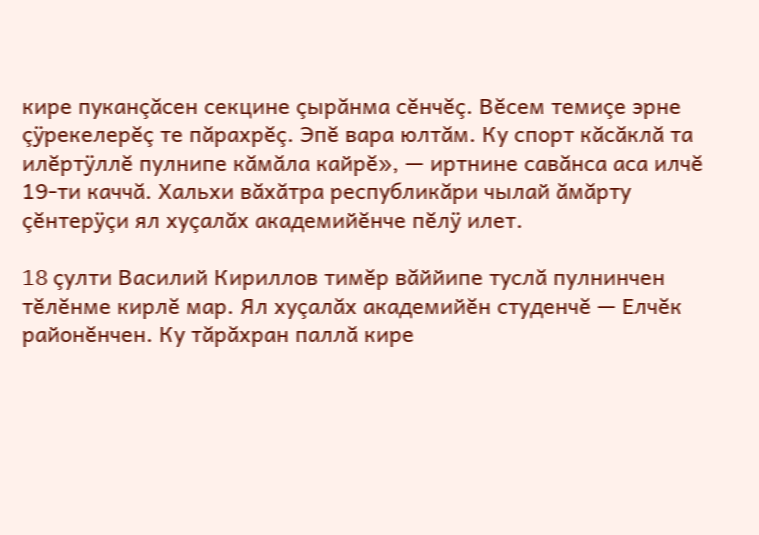кире пуканçăсен секцине çырăнма сĕнчĕç. Вĕсем темиçе эрне çÿрекелерĕç те пăрахрĕç. Эпĕ вара юлтăм. Ку спорт кăсăклă та илĕртÿллĕ пулнипе кăмăла кайрĕ», — иртнине савăнса аса илчĕ 19-ти каччă. Хальхи вăхăтра республикăри чылай ăмăрту çĕнтерÿçи ял хуçалăх академийĕнче пĕлÿ илет.

18 çулти Василий Кириллов тимĕр вăййипе туслă пулнинчен тĕлĕнме кирлĕ мар. Ял хуçалăх академийĕн студенчĕ — Елчĕк районĕнчен. Ку тăрăхран паллă кире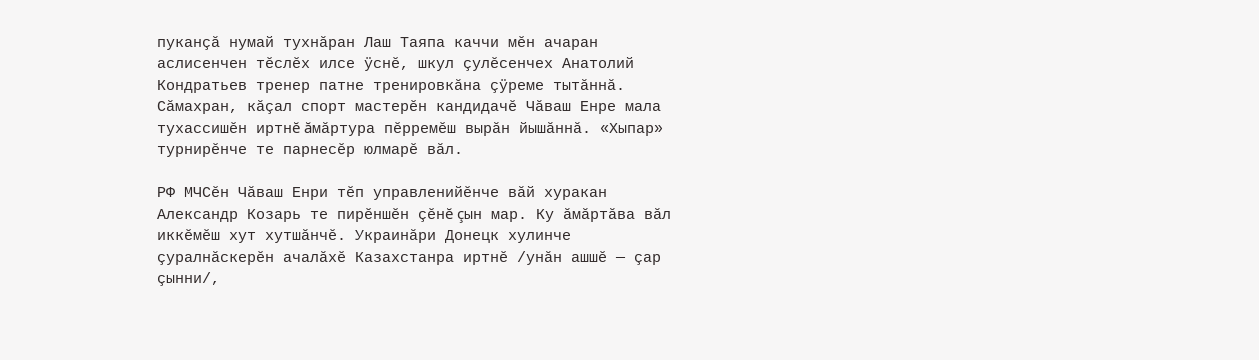пуканçă нумай тухнăран Лаш Таяпа каччи мĕн ачаран аслисенчен тĕслĕх илсе ÿснĕ, шкул çулĕсенчех Анатолий Кондратьев тренер патне тренировкăна çÿреме тытăннă. Сăмахран, кăçал спорт мастерĕн кандидачĕ Чăваш Енре мала тухассишĕн иртнĕ ăмăртура пĕрремĕш вырăн йышăннă. «Хыпар» турнирĕнче те парнесĕр юлмарĕ вăл.

РФ МЧСĕн Чăваш Енри тĕп управленийĕнче вăй хуракан Александр Козарь те пирĕншĕн çĕнĕ çын мар. Ку ăмăртăва вăл иккĕмĕш хут хутшăнчĕ. Украинăри Донецк хулинче çуралнăскерĕн ачалăхĕ Казахстанра иртнĕ /унăн ашшĕ — çар çынни/,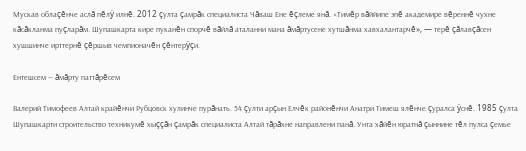Мускав облаçĕнче аслă пĕлÿ илнĕ. 2012 çулта çамрăк специалиста Чăваш Ене ĕçлеме янă. «Тимĕр вăййипе эпĕ академире вĕреннĕ чухне кăсăкланма пуçларăм. Шупашкарта кире пуканĕн спорчĕ вăйлă аталанни мана ăмăртусене хутшăнма хавхалантарчĕ», — терĕ çăлавçăсен хушшинче ирттернĕ çĕршыв чемпионачĕн çĕнтерÿçи.

Ентешсем — ăмăрту паттăрĕсем

Валерий Тимофеев Алтай крайĕнчи Рубцовск хулинче пурăнать. 54 çулти арçын Елчĕк районĕнчи Анатри Тимеш ялĕнче çуралса ÿснĕ. 1985 çулта Шупашкарти строительство техникумĕ хыççăн çамрăк специалиста Алтай тăрăхне направлени панă. Унта хăйĕн юратнă çыннине тĕл пулса çемье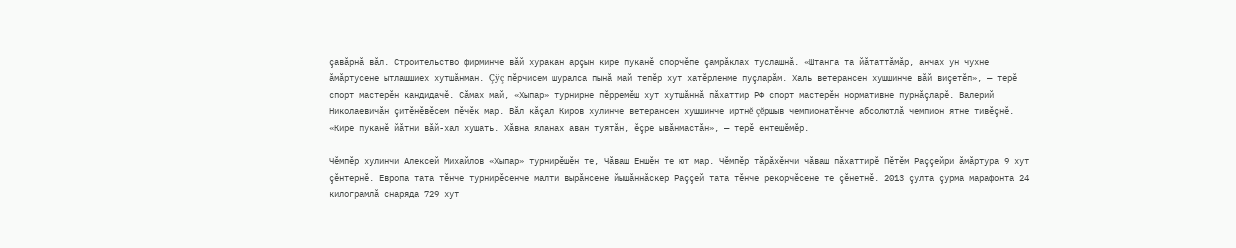çавăрнă вăл. Строительство фирминче вăй хуракан арçын кире пуканĕ спорчĕпе çамрăклах туслашнă. «Штанга та йăтаттăмăр, анчах ун чухне ăмăртусене ытлашшиех хутшăнман. Çÿç пĕрчисем шуралса пынă май тепĕр хут хатĕрленме пуçларăм. Халь ветерансен хушшинче вăй виçетĕп», — терĕ спорт мастерĕн кандидачĕ. Сăмах май, «Хыпар» турнирне пĕрремĕш хут хутшăннă пăхаттир РФ спорт мастерĕн нормативне пурнăçларĕ. Валерий Николаевичăн çитĕнĕвĕсем пĕчĕк мар. Вăл кăçал Киров хулинче ветерансен хушшинче иртнĕ çĕршыв чемпионатĕнче абсолютлă чемпион ятне тивĕçнĕ. «Кире пуканĕ йăтни вăй-хал хушать. Хăвна яланах аван туятăн, ĕçре ывăнмастăн», — терĕ ентешĕмĕр.

Чĕмпĕр хулинчи Алексей Михайлов «Хыпар» турнирĕшĕн те, Чăваш Еншĕн те ют мар. Чĕмпĕр тăрăхĕнчи чăваш пăхаттирĕ Пĕтĕм Раççейри ăмăртура 9 хут çĕнтернĕ. Европа тата тĕнче турнирĕсенче малти вырăнсене йышăннăскер Раççей тата тĕнче рекорчĕсене те çĕнетнĕ. 2013 çулта çурма марафонта 24 килограмлă снаряда 729 хут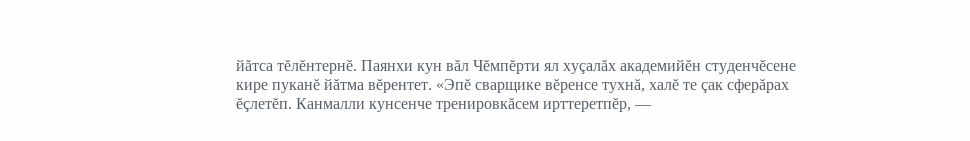йăтса тĕлĕнтернĕ. Паянхи кун вăл Чĕмпĕрти ял хуçалăх академийĕн студенчĕсене кире пуканĕ йăтма вĕрентет. «Эпĕ сварщике вĕренсе тухнă, халĕ те çак сферăрах ĕçлетĕп. Канмалли кунсенче тренировкăсем ирттеретпĕр, —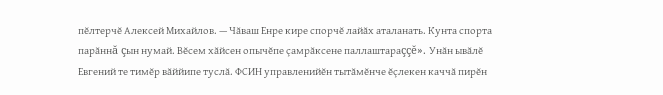пĕлтерчĕ Алексей Михайлов. — Чăваш Енре кире спорчĕ лайăх аталанать. Кунта спорта парăннă çын нумай. Вĕсем хăйсен опычĕпе çамрăксене паллаштараççĕ». Унăн ывăлĕ Евгений те тимĕр вăййипе туслă. ФСИН управленийĕн тытăмĕнче ĕçлекен каччă пирĕн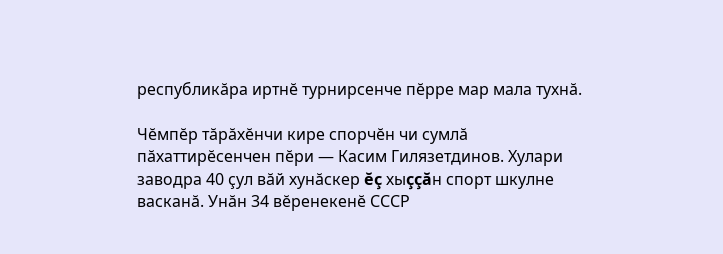республикăра иртнĕ турнирсенче пĕрре мар мала тухнă.

Чĕмпĕр тăрăхĕнчи кире спорчĕн чи сумлă пăхаттирĕсенчен пĕри — Касим Гилязетдинов. Хулари заводра 40 çул вăй хунăскер ĕç хыççăн спорт шкулне васканă. Унăн 34 вĕренекенĕ СССР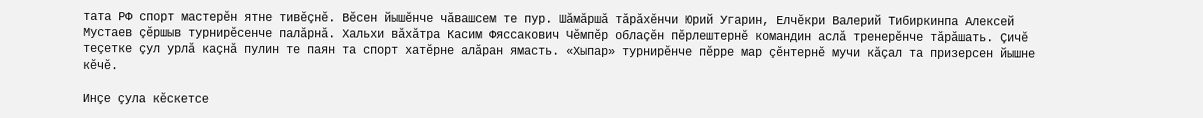тата РФ спорт мастерĕн ятне тивĕçнĕ. Вĕсен йышĕнче чăвашсем те пур. Шăмăршă тăрăхĕнчи Юрий Угарин, Елчĕкри Валерий Тибиркинпа Алексей Мустаев çĕршыв турнирĕсенче палăрнă. Хальхи вăхăтра Касим Фяссакович Чĕмпĕр облаçĕн пĕрлештернĕ командин аслă тренерĕнче тăрăшать. Çичĕ теçетке çул урлă каçнă пулин те паян та спорт хатĕрне алăран ямасть. «Хыпар» турнирĕнче пĕрре мар çĕнтернĕ мучи кăçал та призерсен йышне кĕчĕ.

Инçе çула кĕскетсе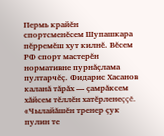Пермь крайĕн спортсменĕсем Шупашкара пĕрремĕш хут килнĕ. Вĕсем РФ спорт мастерĕн нормативне пурнăçлама пултарчĕç. Фидарис Хасанов каланă тăрăх — çамрăксем хăйсем тĕллĕн хатĕрленеççĕ. «Чылайăшĕн тренер çук пулин те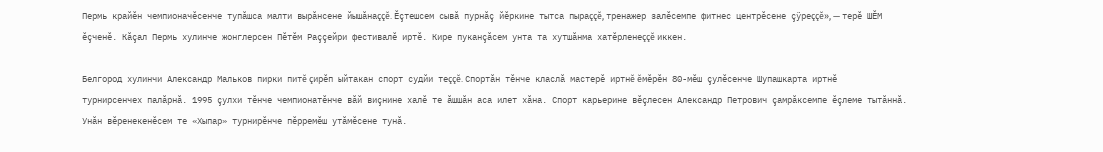Пермь крайĕн чемпионачĕсенче тупăшса малти вырăнсене йышăнаççĕ. Ĕçтешсем сывă пурнăç йĕркине тытса пыраççĕ, тренажер залĕсемпе фитнес центрĕсене çÿреççĕ», — терĕ ШĔМ ĕçченĕ. Кăçал Пермь хулинче жонглерсен Пĕтĕм Раççейри фестивалĕ иртĕ. Кире пуканçăсем унта та хутшăнма хатĕрленеççĕ иккен.

Белгород хулинчи Александр Мальков пирки питĕ çирĕп ыйтакан спорт судйи теççĕ. Спортăн тĕнче класлă мастерĕ иртнĕ ĕмĕрĕн 80-мĕш çулĕсенче Шупашкарта иртнĕ турнирсенчех палăрнă. 1995 çулхи тĕнче чемпионатĕнче вăй виçнине халĕ те ăшшăн аса илет хăна. Спорт карьерине вĕçлесен Александр Петрович çамрăксемпе ĕçлеме тытăннă. Унăн вĕренекенĕсем те «Хыпар» турнирĕнче пĕрремĕш утăмĕсене тунă.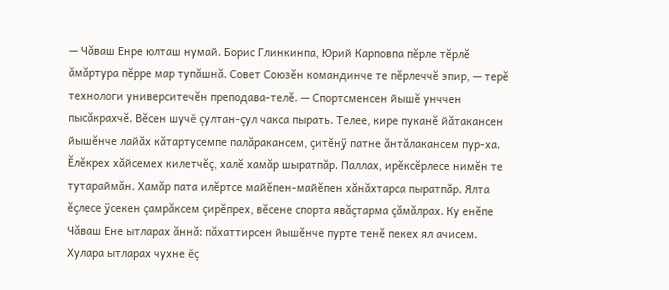— Чăваш Енре юлташ нумай. Борис Глинкинпа, Юрий Карповпа пĕрле тĕрлĕ ăмăртура пĕрре мар тупăшнă. Совет Союзĕн командинче те пĕрлеччĕ эпир, — терĕ технологи университечĕн преподава-телĕ. — Спортсменсен йышĕ унччен пысăкрахчĕ. Вĕсен шучĕ çултан-çул чакса пырать. Телее, кире пуканĕ йăтакансен йышĕнче лайăх кăтартусемпе палăракансем, çитĕнÿ патне ăнтăлакансем пур-ха. Ĕлĕкрех хăйсемех килетчĕç, халĕ хамăр шыратпăр. Паллах, ирĕксĕрлесе нимĕн те тутараймăн. Хамăр пата илĕртсе майĕпен-майĕпен хăнăхтарса пыратпăр. Ялта ĕçлесе ÿсекен çамрăксем çирĕпрех, вĕсене спорта явăçтарма çăмăлрах. Ку енĕпе Чăваш Ене ытларах ăннă: пăхаттирсен йышĕнче пурте тенĕ пекех ял ачисем. Хулара ытларах чухне ĕç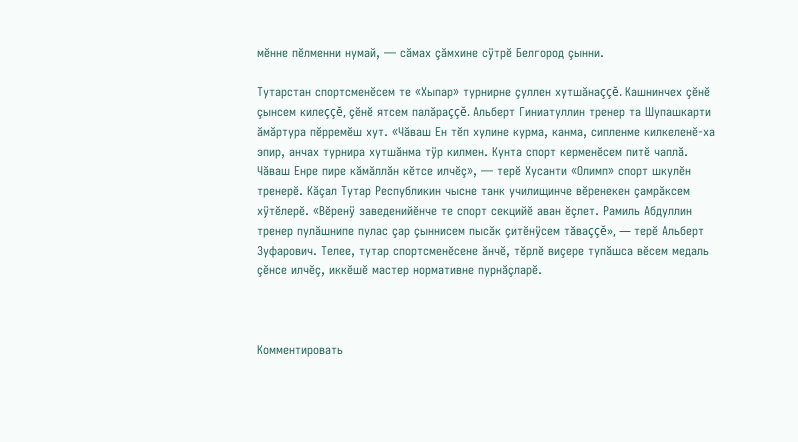мĕнне пĕлменни нумай, — сăмах çăмхине сÿтрĕ Белгород çынни.

Тутарстан спортсменĕсем те «Хыпар» турнирне çуллен хутшăнаççĕ. Кашнинчех çĕнĕ çынсем килеççĕ, çĕнĕ ятсем палăраççĕ. Альберт Гиниатуллин тренер та Шупашкарти ăмăртура пĕрремĕш хут. «Чăваш Ен тĕп хулине курма, канма, сипленме килкеленĕ-ха эпир, анчах турнира хутшăнма тÿр килмен. Кунта спорт керменĕсем питĕ чаплă. Чăваш Енре пире кăмăллăн кĕтсе илчĕç», — терĕ Хусанти «Олимп» спорт шкулĕн тренерĕ. Кăçал Тутар Республикин чысне танк училищинче вĕренекен çамрăксем хÿтĕлерĕ. «Вĕренÿ заведенийĕнче те спорт секцийĕ аван ĕçлет. Рамиль Абдуллин тренер пулăшнипе пулас çар çыннисем пысăк çитĕнÿсем тăваççĕ», — терĕ Альберт Зуфарович. Телее, тутар спортсменĕсене ăнчĕ, тĕрлĕ виçере тупăшса вĕсем медаль çĕнсе илчĕç, иккĕшĕ мастер нормативне пурнăçларĕ.



Комментировать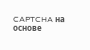CAPTCHA на основе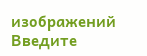изображений
Введите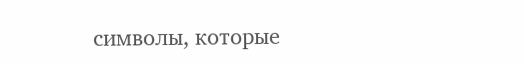символы, которые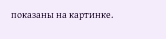показаны на картинке.